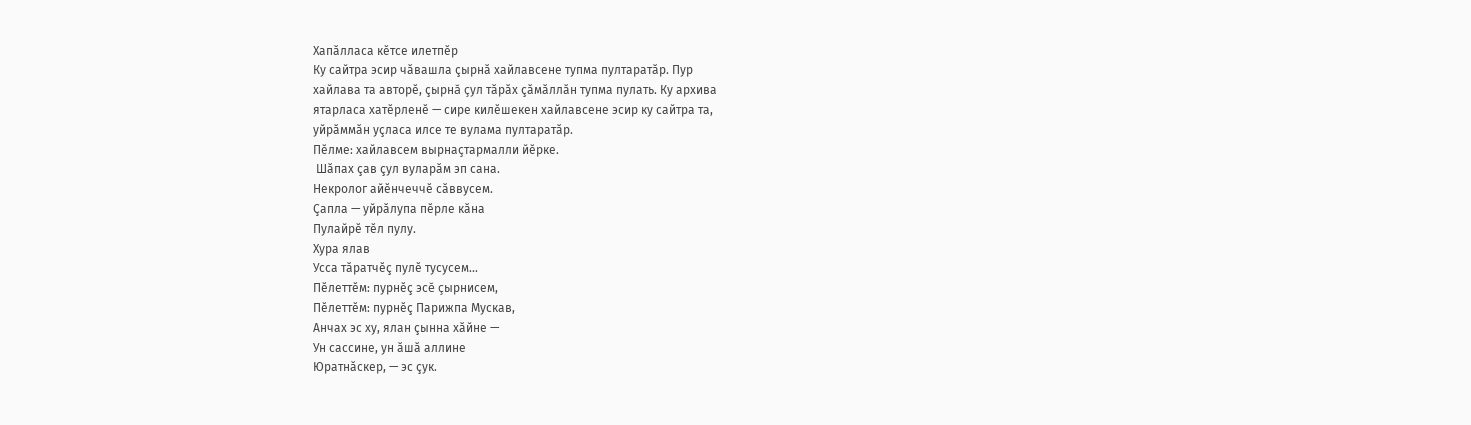Хапăлласа кĕтсе илетпĕр
Ку сайтра эсир чăвашла çырнă хайлавсене тупма пултаратăр. Пур
хайлава та авторĕ, çырнă çул тăрăх çăмăллăн тупма пулать. Ку архива
ятарласа хатĕрленĕ — сире килĕшекен хайлавсене эсир ку сайтра та,
уйрăммăн уçласа илсе те вулама пултаратăр.
Пӗлме: хайлавсем вырнаҫтармалли йӗрке.
 Шăпах çав çул вуларăм эп сана.
Некролог айĕнчеччĕ сăввусем.
Çапла — уйрăлупа пĕрле кăна
Пулайрĕ тĕл пулу.
Хура ялав
Усса тăратчĕç пулĕ тусусем...
Пĕлеттĕм: пурнĕç эсĕ çырнисем,
Пĕлеттĕм: пурнĕç Парижпа Мускав,
Анчах эс ху, ялан çынна хăйне —
Ун сассине, ун ăшă аллине
Юратнăскер, — эс çук.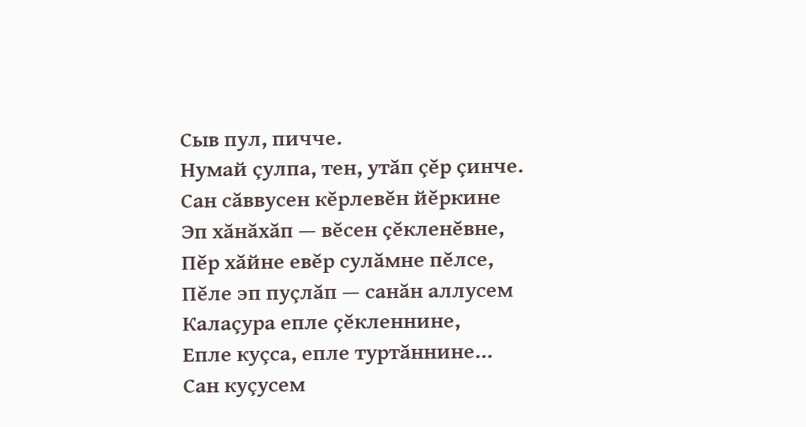Сыв пул, пичче.
Нумай çулпа, тен, утăп çĕр çинче.
Сан сăввусен кĕрлевĕн йĕркине
Эп хăнăхăп — вĕсен çĕкленĕвне,
Пĕр хăйне евĕр сулăмне пĕлсе,
Пĕле эп пуçлăп — санăн аллусем
Калаçура епле çĕкленнине,
Епле куçса, епле туртăннине...
Сан куçусем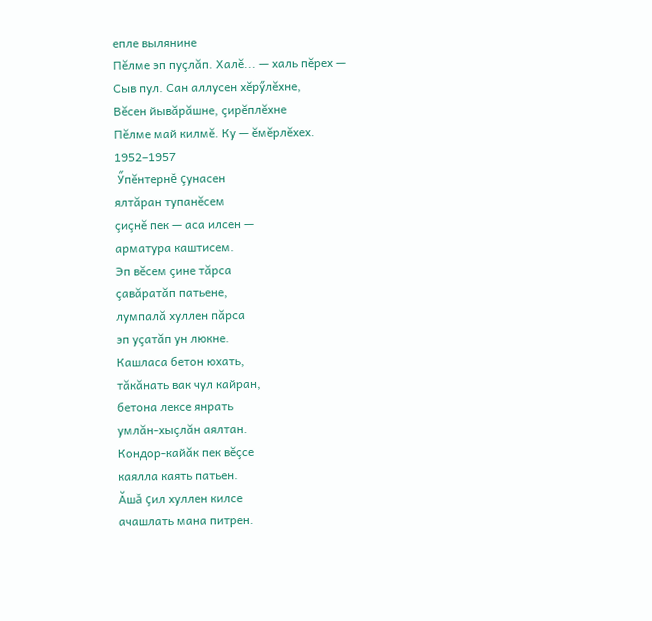епле вылянине
Пĕлме эп пуçлăп. Халĕ... — халь пĕрех —
Сыв пул. Сан аллусен хĕрӳлĕхне,
Вĕсен йывăрăшне, çирĕплĕхне
Пĕлме май килмĕ. Ку — ĕмĕрлĕхех.
1952–1957
 Ӳпĕнтернĕ çунасен
ялтăран тупанĕсем
çиçнĕ пек — аса илсен —
арматура каштисем.
Эп вĕсем çине тăрса
çавăратăп патьене,
лумпалă хуллен пăрса
эп уçатăп ун люкне.
Кашласа бетон юхать,
тăкăнать вак чул кайран,
бетона лексе янрать
умлăн-хыçлăн аялтан.
Кондор-кайăк пек вĕçсе
каялла каять патьен.
Ăшă çил хуллен килсе
ачашлать мана питрен.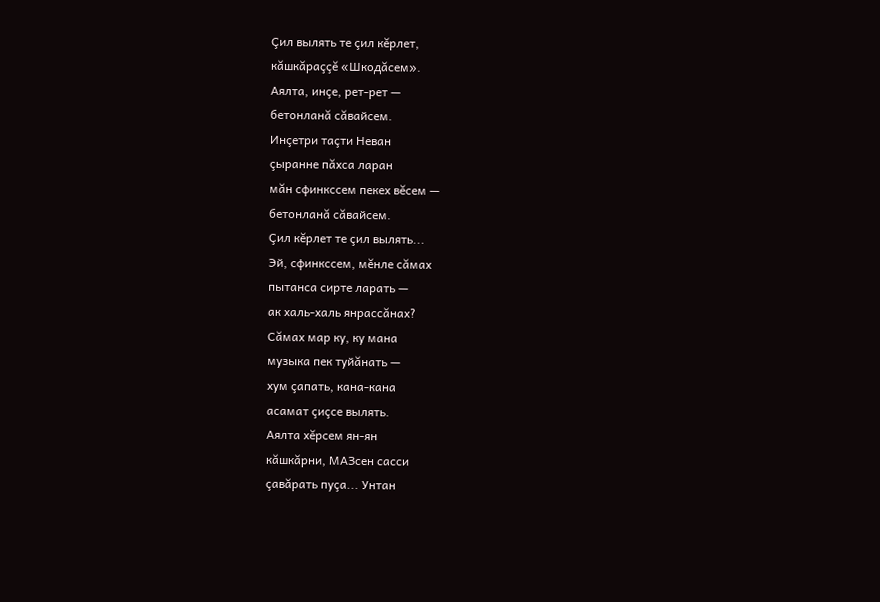Çил вылять те çил кĕрлет,
кăшкăраççĕ «Шкодăсем».
Аялта, инçе, рет-рет —
бетонланă сăвайсем.
Инçетри таçти Неван
çыранне пăхса ларан
мăн сфинкссем пекех вĕсем —
бетонланă сăвайсем.
Çил кĕрлет те çил вылять...
Эй, сфинкссем, мĕнле сăмах
пытанса сирте ларать —
ак халь-халь янрассăнах?
Сăмах мар ку, ку мана
музыка пек туйăнать —
хум çапать, кана-кана
асамат çиçсе вылять.
Аялта хĕрсем ян-ян
кăшкăрни, МАЗсен сасси
çавăрать пуçа... Унтан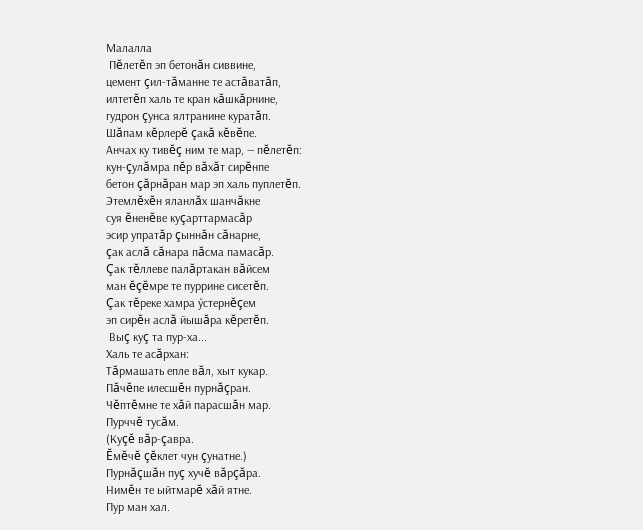Малалла
 Пĕлетĕп эп бетонăн сиввине,
цемент çил-тăманне те астăватăп,
илтетĕп халь те кран кăшкăрнине,
гудрон çунса ялтранине куратăп.
Шăпам кĕрлерĕ çакă кĕвĕпе.
Анчах ку тивĕç ним те мар, — пĕлетĕп:
кун-çулăмра пĕр вăхăт сирĕнпе
бетон çăрнăран мар эп халь пуплетĕп.
Этемлĕхĕн яланлăх шанчăкне
суя ĕненĕве куçарттармасăр
эсир упратăр çыннăн сăнарне,
çак аслă сăнара пăсма памасăр.
Çак тĕллеве палăртакан вăйсем
ман ĕçĕмре те пуррине сисетĕп.
Çак тĕреке хамра ӳстернĕçем
эп сирĕн аслă йышăра кĕретĕп.
 Выç куç та пур-ха...
Халь те асăрхан:
Тăрмашать епле вăл, хыт кукар.
Пăчĕпе илесшĕн пурнăçран.
Чĕптĕмне те хăй парасшăн мар.
Пурччĕ тусăм.
(Куçĕ вăр-çавра.
Ĕмĕчĕ çĕклет чун çунатне.)
Пурнăçшăн пуç хучĕ вăрçăра.
Нимĕн те ыйтмарĕ хăй ятне.
Пур ман хал.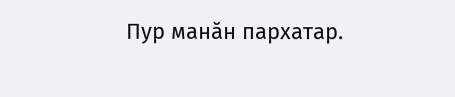Пур манăн пархатар.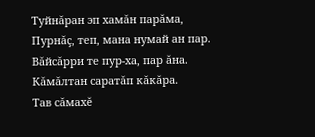Туйнăран эп хамăн парăма,
Пурнăç, теп, мана нумай ан пар.
Вăйсăрри те пур-ха, пар ăна.
Кăмăлтан саратăп кăкăра.
Тав сăмахĕ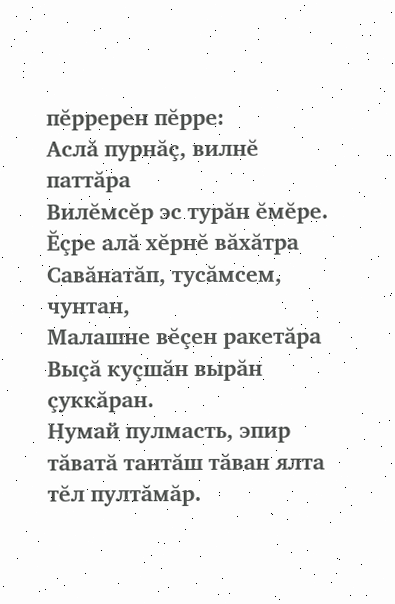пĕрререн пĕрре:
Аслă пурнăç, вилнĕ паттăра
Вилĕмсĕр эс турăн ĕмĕре.
Ĕçре алă хĕрнĕ вăхăтра
Савăнатăп, тусăмсем, чунтан,
Малашне вĕçен ракетăра
Выçă куçшăн вырăн çуккăран.
Нумай пулмасть, эпир тăватă тантăш тăван ялта тĕл пултăмăр.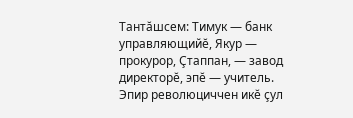Тантăшсем: Тимук — банк управляющийĕ, Якур — прокурор, Çтаппан, — завод директорĕ, эпĕ — учитель.
Эпир революциччен икĕ çул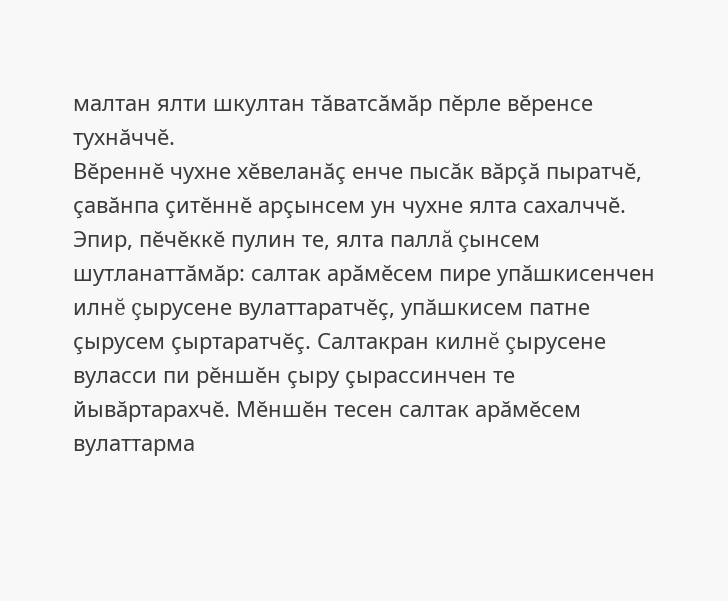малтан ялти шкултан тăватсăмăр пĕрле вĕренсе тухнăччĕ.
Вĕреннĕ чухне хĕвеланăç енче пысăк вăрçă пыратчĕ, çавăнпа çитĕннĕ арçынсем ун чухне ялта сахалччĕ.
Эпир, пĕчĕккĕ пулин те, ялта паллă çынсем шутланаттăмăр: салтак арăмĕсем пире упăшкисенчен илнĕ çырусене вулаттаратчĕç, упăшкисем патне çырусем çыртаратчĕç. Салтакран килнĕ çырусене вуласси пи рĕншĕн çыру çырассинчен те йывăртарахчĕ. Мĕншĕн тесен салтак арăмĕсем вулаттарма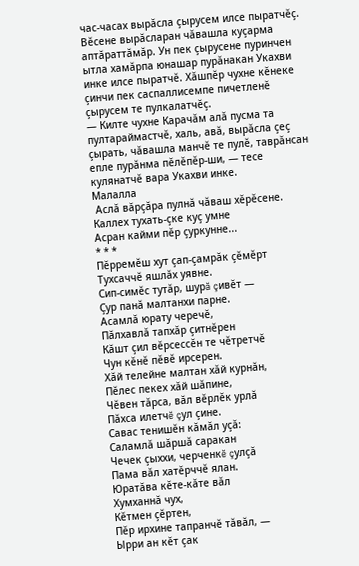час-часах вырăсла çырусем илсе пыратчĕç. Вĕсене вырăсларан чăвашла куçарма аптăраттăмăр. Ун пек çырусене пуринчен ытла хамăрпа юнашар пурăнакан Укахви инке илсе пыратчĕ. Хăшпĕр чухне кĕнеке çинчи пек саспаллисемпе пичетленĕ çырусем те пулкалатчĕç.
— Килте чухне Карачăм алă пусма та пултараймастчĕ, халь, авă, вырăсла çеç çырать, чăвашла манчĕ те пулĕ, таврăнсан епле пурăнма пĕлĕпĕр-ши, — тесе кулянатчĕ вара Укахви инке.
Малалла
 Аслă вăрçăра пулнă чăваш хĕрĕсене.
Каллех тухать-çке куç умне
Асран кайми пĕр çуркунне...
* * *
Пĕрремĕш хут çап-çамрăк çĕмĕрт
Тухсаччĕ яшлăх уявне.
Сип-симĕс тутăр, шурă çивĕт —
Çур панă малтанхи парне.
Асамлă юрату черечĕ,
Пăлхавлă тапхăр çитнĕрен
Кăшт çил вĕрсессĕн те чĕтретчĕ
Чун кĕнĕ пĕвĕ ирсерен.
Хăй телейне малтан хăй курнăн,
Пĕлес пекех хăй шăпине,
Чĕвен тăрса, вăл вĕрлĕк урлă
Пăхса илетчĕ çул çине.
Савас тенишĕн кăмăл уçă:
Саламлă шăршă саракан
Чечек çыххи, черченкĕ çулçă
Пама вăл хатĕрччĕ ялан.
Юратăва кĕте-кăте вăл
Хумханнă чух,
Кĕтмен çĕртен,
Пĕр ирхине тапранчĕ тăвăл, —
Ырри ан кĕт çак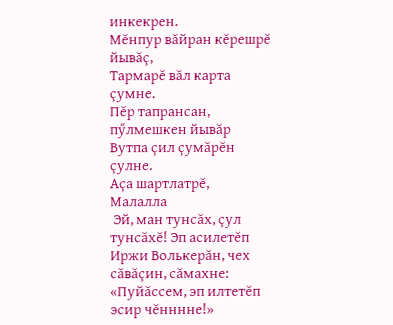инкекрен.
Мĕнпур вăйран кĕрешрĕ йывăç,
Тармарĕ вăл карта çумне.
Пĕр тапрансан, пӳлмешкен йывăр
Вутпа çил çумăрĕн çулне.
Аçа шартлатрĕ,
Малалла
 Эй, ман тунсăх, çул тунсăхĕ! Эп асилетĕп
Иржи Волькерăн, чех сăвăçин, сăмахне:
«Пуйăссем, эп илтетĕп эсир чĕнннне!»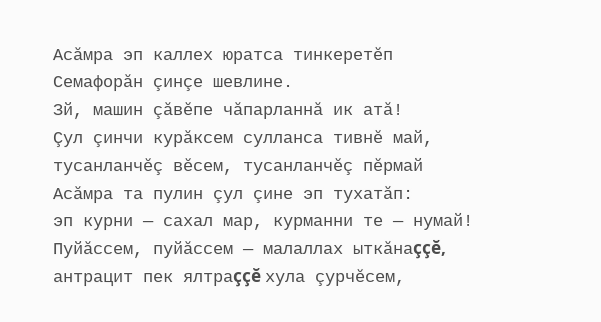Асăмра эп каллех юратса тинкеретĕп
Семафорăн çинçе шевлине.
Зй, машин çăвĕпе чăпарланнă ик атă!
Çул çинчи курăксем сулланса тивнĕ май,
тусанланчĕç вĕсем, тусанланчĕç пĕрмай
Асăмра та пулин çул çине эп тухатăп:
эп курни — сахал мар, курманни те — нумай!
Пуйăссем, пуйăссем — малаллах ыткăнаççĕ,
антрацит пек ялтраççĕ хула çурчĕсем,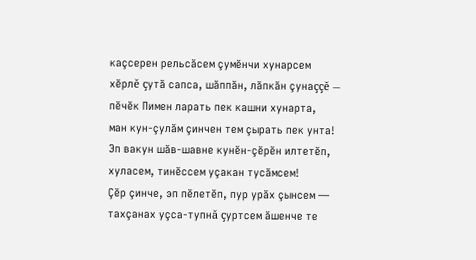каçсерен рельсăсем çумĕнчи хунарсем
хĕрлĕ çутă сапса, шăппăн, лăпкăн çунаççĕ —
пĕчĕк Пимен ларать пек кашни хунарта,
ман кун-çулăм çинчен тем çырать пек унта!
Эп вакун шăв-шавне кунĕн-çĕрĕн илтетĕп,
хуласем, тинĕссем уçакан тусăмсем!
Çĕр çинче, эп пĕлетĕп, пур урăх çынсем —
тахçанах уçса-тупнă çуртсем ăшенче те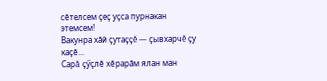сĕтелсем çеç уçса пурнакан этемсем!
Вакунра хăй çутаççĕ — çывхарчĕ çу каçĕ...
Сарă çӳçлĕ хĕрарăм ялан ман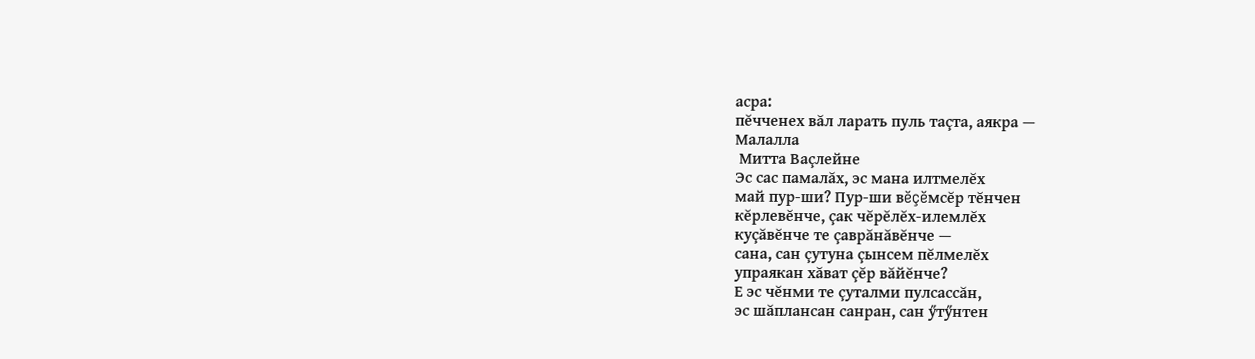асра:
пĕчченех вăл ларать пуль таçта, аякра —
Малалла
 Митта Ваçлейне
Эс сас памалăх, эс мана илтмелĕх
май пур-ши? Пур-ши вĕçĕмсĕр тĕнчен
кĕрлевĕнче, çак чĕрĕлĕх-илемлĕх
куçăвĕнче те çаврăнăвĕнче —
сана, сан çутуна çынсем пĕлмелĕх
упраякан хăват çĕр вăйĕнче?
Е эс чĕнми те çуталми пулсассăн,
эс шăплансан санран, сан ӳтӳнтен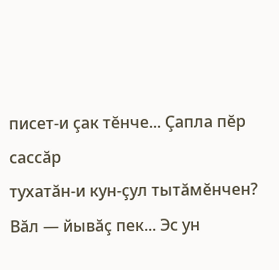писет-и çак тĕнче... Çапла пĕр сассăр
тухатăн-и кун-çул тытăмĕнчен?
Вăл — йывăç пек... Эс ун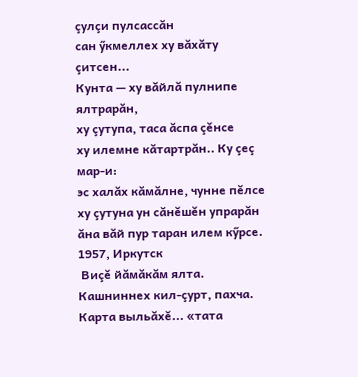çулçи пулсассăн
сан ӳкмеллех ху вăхăту çитсен...
Кунта — ху вăйлă пулнипе ялтрарăн,
ху çутупа, таса ăспа çĕнсе
ху илемне кăтартрăн.. Ку çеç мар-и:
эс халăх кăмăлне, чунне пĕлсе
ху çутуна ун сăнĕшĕн упрарăн
ăна вăй пур таран илем кӳрсе.
1957, Иркутск
 Виçĕ йăмăкăм ялта.
Кашниннех кил-çурт, пахча.
Карта выльăхĕ... «тата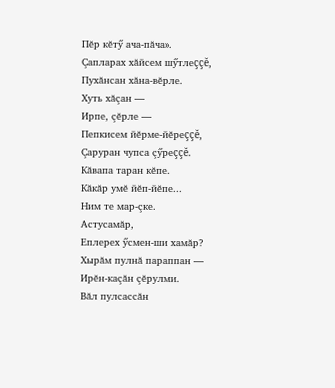Пĕр кĕтӳ ача-пăча».
Çапларах хăйсем шӳтлеççĕ,
Пухăнсан хăна-вĕрле.
Хуть хăçан —
Ирпе, çĕрле —
Пепкисем йĕрме-йĕреççĕ,
Çаруран чупса çӳреççĕ.
Кăвапа таран кĕпе.
Кăкăр умĕ йĕп-йĕпе...
Ним те мар-çке.
Астусамăр,
Еплерех ӳсмен-ши хамăр?
Хырăм пулнă параппан —
Ирĕн-каçăн çĕрулми.
Вăл пулсассăн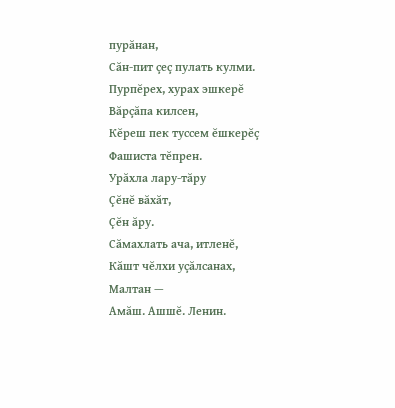пурăнан,
Сăн-пит çеç пулать кулми.
Пурпĕрех, хурах эшкерĕ
Вăрçăпа килсен,
Кĕреш пек туссем ĕшкерĕç
Фашиста тĕпрен.
Урăхла лару-тăру
Çĕнĕ вăхăт,
Çĕн ăру.
Сăмахлать ача, итленĕ,
Кăшт чĕлхи уçăлсанах,
Малтан —
Амăш. Ашшĕ. Ленин.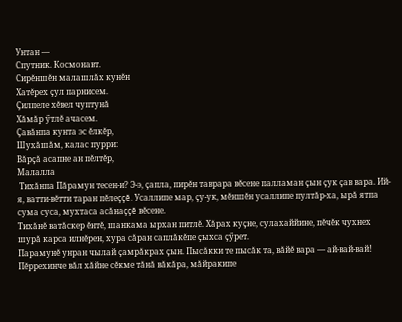Унтан —
Спутник. Космонавт.
Сирĕншĕн малашлăх кунĕн
Хатĕрех çул парнисем.
Çилпеле хĕвел чуптунă
Хăмăр ӳтлĕ ачасем.
Çавăнпа кунта эс ĕлкĕр,
Шухăшăм, калас пурри:
Вăрçă асапне ан пĕлтĕр,
Малалла
 Тихăнпа Пăрамун тесен-и? Э-э, çапла, пирĕн таврара вĕсене палламан çын çук çав вара. Ий-я, ватти-вĕтти таран пĕлеççĕ. Усаллипе мар, çу-ук, мĕншĕн усаллипе пултăр-ха, ырă ятпа сума суса, мухтаса асăнаççĕ вĕсене.
Тихăнĕ ватăскер ĕнтĕ, шанкама ырхан питлĕ. Хăрах куçне, сулахаййине, пĕчĕк чухнех шурă карса илнĕрен, хура сăран саплăкĕпе çыхса çӳрет.
Парамунĕ унран чылай çамрăкрах çын. Пысăкки те пысăк та, вăйĕ вара — ай-вай-вай! Пĕррехинче вăл хăйне сĕкме тăнă вăкăра, мăйракипе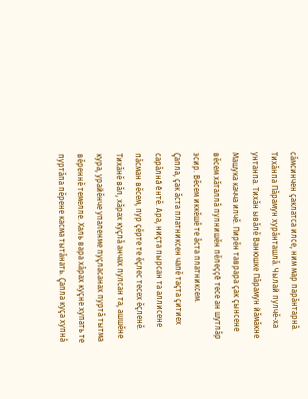сăмсинчен çаклатса илсе, ним мар парăнтарнă.
Тихăнпа Пăрамун хурăнташлă. Чылай пулчĕ-ха унтанпа. Тихăн ывăлĕ Ванюшке Пăрамун йăмăкне Машука качча илчĕ. Пирĕн таврара çак çынсене вĕсем хăталлă пулнишĕн пĕлеççĕ тесе ан шутлăр эсир. Вĕсем иккĕшĕ те ăста платниксем.
Çапла, çак ăста платниксен чапĕ таçта çитиех сарăлнă ĕнтĕ. Ара, ниçта пырсан та аллисене пăсман вĕсем, пур çĕрте те ĕçлес тесех ĕçленĕ.
Тихăнĕ вăл, хăрах куçлă анчах пулсан та, ашшĕне кура, урайĕнче упаленме пуçласанах пуртă тытма вĕреннĕ темелле. Халь вара хăрах куçне хупать те пуртăпа пĕрене касма тытăнать. Çапла куçа хупнă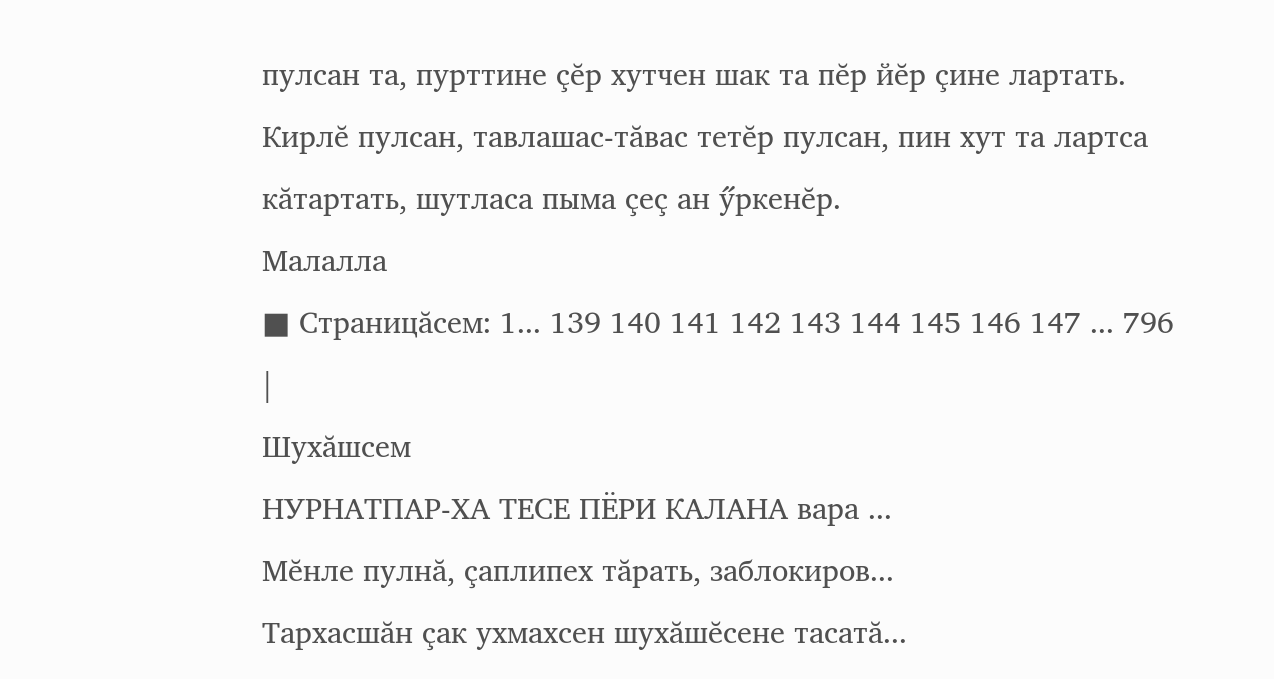пулсан та, пурттине çĕр хутчен шак та пĕр йĕр çине лартать. Кирлĕ пулсан, тавлашас-тăвас тетĕр пулсан, пин хут та лартса кăтартать, шутласа пыма çеç ан ӳркенĕр.
Малалла
■ Страницăсем: 1... 139 140 141 142 143 144 145 146 147 ... 796
|
Шухăшсем
НУРНАТПАР-ХА ТЕСЕ ПЁРИ КАЛАНА вара ...
Мĕнле пулнă, çаплипех тăрать, заблокиров...
Тархасшăн çак ухмахсен шухăшĕсене тасатă...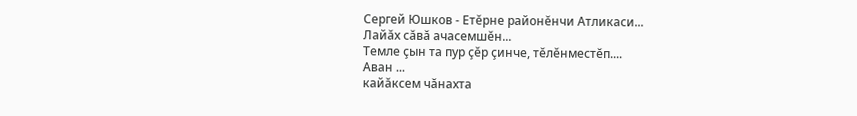Сергей Юшков - Етĕрне районĕнчи Атликаси...
Лайăх сăвă ачасемшĕн...
Темле çын та пур çĕр çинче, тĕлĕнместĕп....
Аван ...
кайăксем чăнахта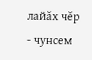лайăх чĕр - чунсем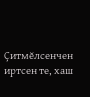Çитмĕлсенчен иртсен те, хаш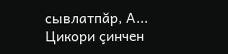сывлатпăр, А...
Цикори çинчен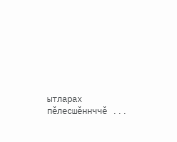ытларах пĕлесшĕннччĕ ...